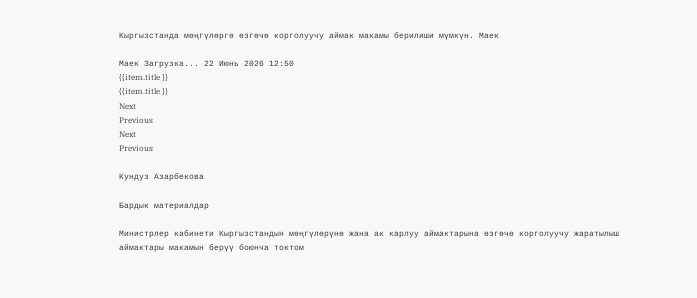Кыргызстанда мөңгүлөргө өзгөчө корголуучу аймак макамы берилиши мүмкүн. Маек

Маек Загрузка... 22 Июнь 2026 12:50
{{item.title }}
{{item.title }}
Next
Previous
Next
Previous

Кундуз Азарбекова

Бардык материалдар

Министрлер кабинети Кыргызстандын мөңгүлөрүнө жана ак карлуу аймактарына өзгөчө корголуучу жаратылыш аймактары макамын берүү боюнча токтом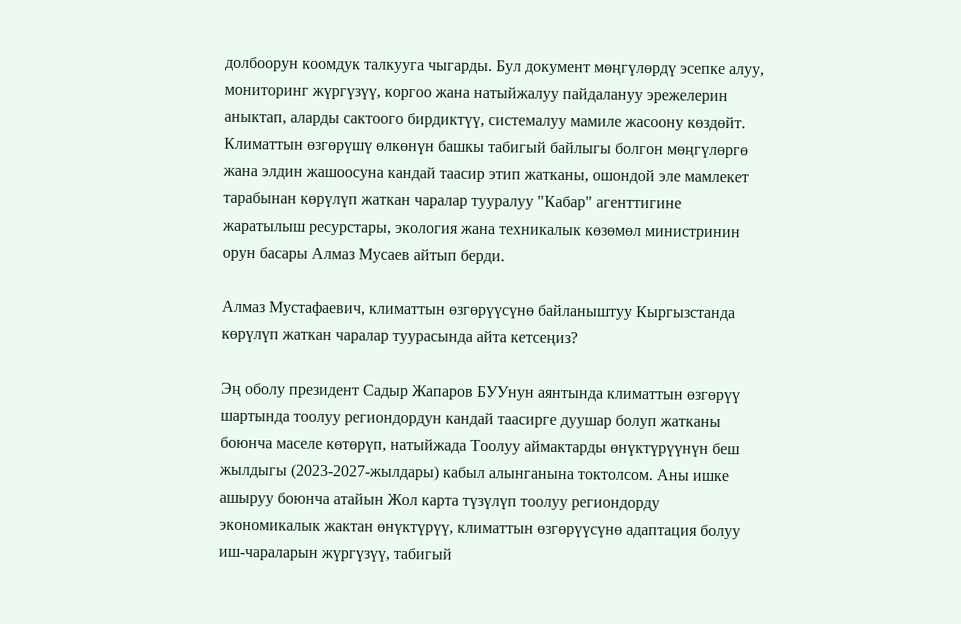долбоорун коомдук талкууга чыгарды. Бул документ мөңгүлөрдү эсепке алуу, мониторинг жүргүзүү, коргоо жана натыйжалуу пайдалануу эрежелерин аныктап, аларды сактоого бирдиктүү, системалуу мамиле жасоону көздөйт. Климаттын өзгөрүшү өлкөнүн башкы табигый байлыгы болгон мөңгүлөргө жана элдин жашоосуна кандай таасир этип жатканы, ошондой эле мамлекет тарабынан көрүлүп жаткан чаралар тууралуу "Кабар" агенттигине жаратылыш ресурстары, экология жана техникалык көзөмөл министринин орун басары Алмаз Мусаев айтып берди.

Алмаз Мустафаевич, климаттын өзгөрүүсүнө байланыштуу Кыргызстанда көрүлүп жаткан чаралар туурасында айта кетсеңиз?

Эң оболу президент Садыр Жапаров БУУнун аянтында климаттын өзгөрүү шартында тоолуу региондордун кандай таасирге дуушар болуп жатканы боюнча маселе көтөрүп, натыйжада Тоолуу аймактарды өнүктүрүүнүн беш жылдыгы (2023-2027-жылдары) кабыл алынганына токтолсом. Аны ишке ашыруу боюнча атайын Жол карта түзүлүп тоолуу региондорду экономикалык жактан өнүктүрүү, климаттын өзгөрүүсүнө адаптация болуу иш-чараларын жүргүзүү, табигый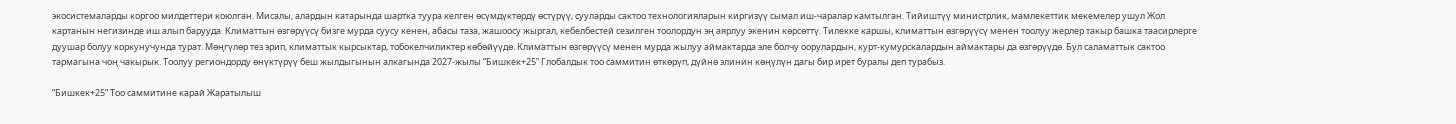экосистемаларды коргоо милдеттери коюлган. Мисалы, алардын катарында шартка туура келген өсүмдүктөрдү өстүрүү, сууларды сактоо технологияларын киргизүү сымал иш-чаралар камтылган. Тийиштүү министрлик, мамлекеттик мекемелер ушул Жол картанын негизинде иш алып барууда. Климаттын өзгөрүүсү бизге мурда суусу кенен, абасы таза, жашоосу жыргал, кебелбестей сезилген тоолордун эң аярлуу экенин көрсөттү. Тилекке каршы, климаттын өзгөрүүсү менен тоолуу жерлер такыр башка таасирлерге дуушар болуу коркунучунда турат. Мөңгүлөр тез эрип, климаттык кырсыктар, тобокелчиликтер көбөйүүдө. Климаттын өзгөрүүсү менен мурда жылуу аймактарда эле болчу оорулардын, курт-кумурскалардын аймактары да өзгөрүүдө. Бул саламаттык сактоо тармагына чоң чакырык. Тоолуу региондорду өнүктүрүү беш жылдыгынын алкагында 2027-жылы “Бишкек+25” Глобалдык тоо саммитин өткөрүп, дүйнө элинин көңүлүн дагы бир ирет буралы деп турабыз.

“Бишкек+25” Тоо саммитине карай Жаратылыш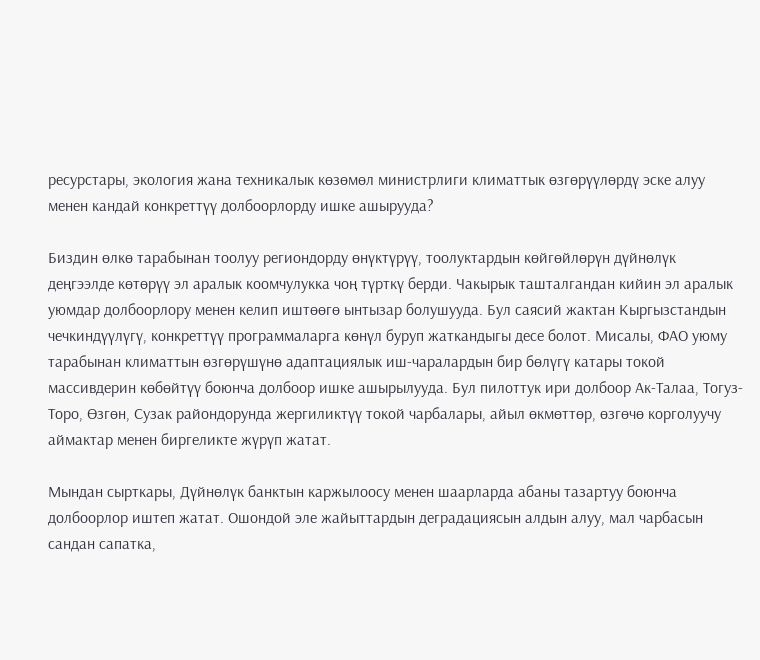ресурстары, экология жана техникалык көзөмөл министрлиги климаттык өзгөрүүлөрдү эске алуу менен кандай конкреттүү долбоорлорду ишке ашырууда?

Биздин өлкө тарабынан тоолуу региондорду өнүктүрүү, тоолуктардын көйгөйлөрүн дүйнөлүк деңгээлде көтөрүү эл аралык коомчулукка чоң түрткү берди. Чакырык ташталгандан кийин эл аралык уюмдар долбоорлору менен келип иштөөгө ынтызар болушууда. Бул саясий жактан Кыргызстандын чечкиндүүлүгү, конкреттүү программаларга көнүл буруп жаткандыгы десе болот. Мисалы, ФАО уюму тарабынан климаттын өзгөрүшүнө адаптациялык иш-чаралардын бир бөлүгү катары токой массивдерин көбөйтүү боюнча долбоор ишке ашырылууда. Бул пилоттук ири долбоор Ак-Талаа, Тогуз-Торо, Өзгөн, Сузак райондорунда жергиликтүү токой чарбалары, айыл өкмөттөр, өзгөчө корголуучу аймактар менен биргеликте жүрүп жатат.

Мындан сырткары, Дүйнөлүк банктын каржылоосу менен шаарларда абаны тазартуу боюнча долбоорлор иштеп жатат. Ошондой эле жайыттардын деградациясын алдын алуу, мал чарбасын сандан сапатка,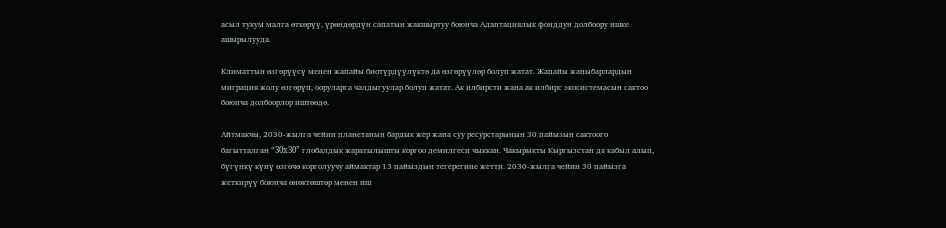асыл тукум малга өткөрүү, үрөндөрдүн сапатын жакшыртуу боюнча Адаптациялык фонддун долбоору ишке ашырылууда.

Климаттын өзгөрүүсү менен жапайы биотүрдүүлүктө да өзгөрүүлөр болуп жатат. Жапайы жаныбарлардын миграция жолу өзгөрүп, ооруларга чалдыгуулар болуп жатат. Ак илбирсти жана ак илбирс экосистемасын сактоо боюнча долбоорлор иштөөдө.

Айтмакчы, 2030-жылга чейин планетанын бардык жер жана суу ресурстарынын 30 пайызын сактоого багытталган “30x30” глобалдык жаратылышты коргоо демилгеси чыккан. Чакырыкты Кыргызстан да кабыл алып, бүгүнкү күнү өзгөчө корголуучу аймактар 13 пайыздын тегерегине жетти. 2030-жылга чейин 30 пайызга жеткирүү боюнча өнөктөштөр менен иш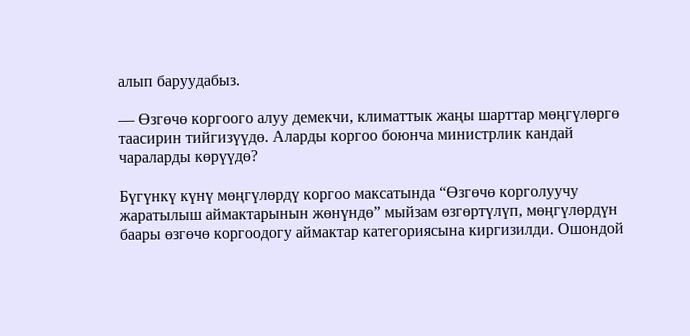алып баруудабыз.

— Өзгөчө коргоого алуу демекчи, климаттык жаңы шарттар мөңгүлөргө таасирин тийгизүүдө. Аларды коргоо боюнча министрлик кандай чараларды көрүүдө?

Бүгүнкү күнү мөңгүлөрдү коргоо максатында “Өзгөчө корголуучу жаратылыш аймактарынын жөнүндө” мыйзам өзгөртүлүп, мөңгүлөрдүн баары өзгөчө коргоодогу аймактар категориясына киргизилди. Ошондой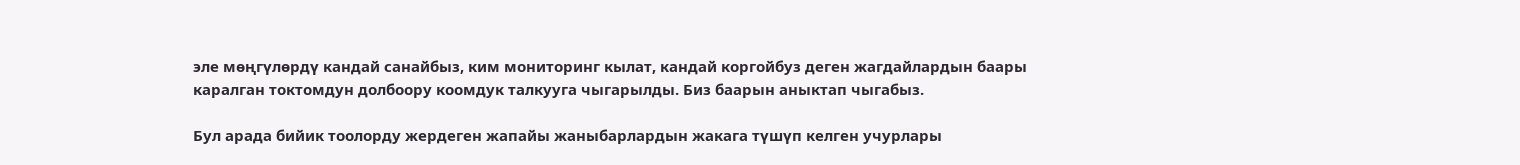эле мөңгүлөрдү кандай санайбыз, ким мониторинг кылат, кандай коргойбуз деген жагдайлардын баары каралган токтомдун долбоору коомдук талкууга чыгарылды. Биз баарын аныктап чыгабыз.

Бул арада бийик тоолорду жердеген жапайы жаныбарлардын жакага түшүп келген учурлары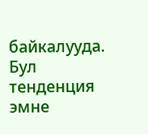байкалууда. Бул тенденция эмне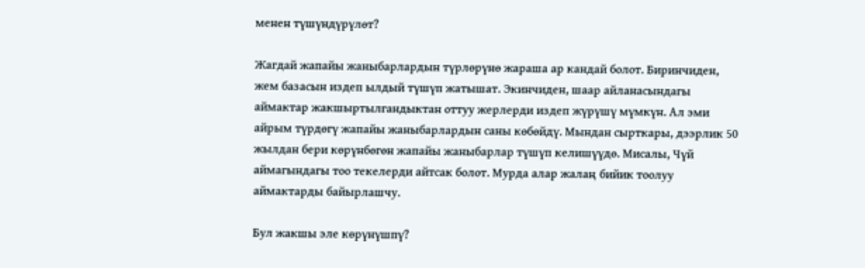менен түшүндүрүлөт?

Жагдай жапайы жаныбарлардын түрлөрүнө жараша ар кандай болот. Биринчиден, жем базасын издеп ылдый түшүп жатышат. Экинчиден, шаар айланасындагы аймактар жакшыртылгандыктан оттуу жерлерди издеп жүрүшү мүмкүн. Ал эми айрым түрдөгү жапайы жаныбарлардын саны көбөйдү. Мындан сырткары, дээрлик 50 жылдан бери көрүнбөгөн жапайы жаныбарлар түшүп келишүүдө. Мисалы, Чүй аймагындагы тоо текелерди айтсак болот. Мурда алар жалаң бийик тоолуу аймактарды байырлашчу.

Бул жакшы эле көрүнүшпү?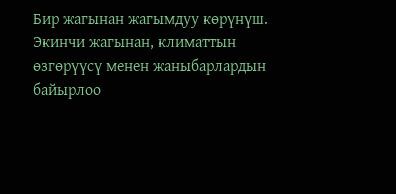Бир жагынан жагымдуу көрүнүш. Экинчи жагынан, климаттын өзгөрүүсү менен жаныбарлардын байырлоо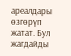ареалдары өзгөрүп жатат. Бул жагдайды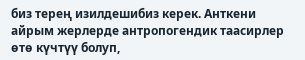биз терең изилдешибиз керек. Анткени айрым жерлерде антропогендик таасирлер өтө күчтүү болуп,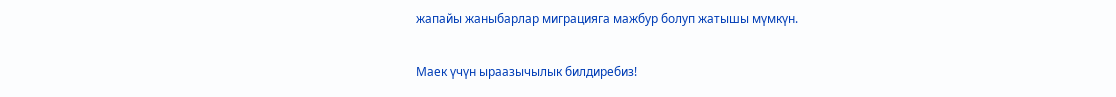жапайы жаныбарлар миграцияга мажбур болуп жатышы мүмкүн.

Маек үчүн ыраазычылык билдиребиз!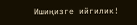Ишиңизге ийгилик!